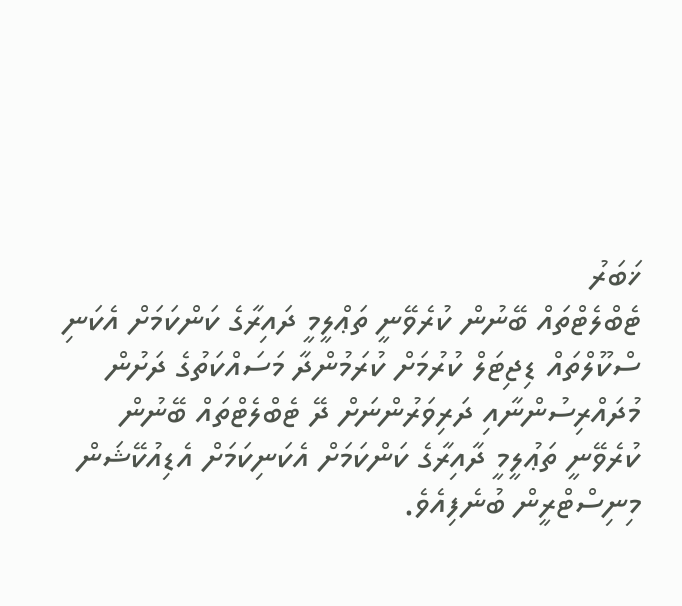ޚަބަރު
ޓެބްލެޓްތައް ބޭނުން ކުރެވޭނީ ތަޢްލީމީ ދައިރާގެ ކަންކަމަށް އެކަނި
ސްކޫލްތައް ޑިޖިޓަލް ކުރުމަށް ކުރަމުންދާ މަސައްކަތުގެ ދަށުން މުދައްރިސުންނާއި ދަރިވަރުންނަށް ދޭ ޓެބްލެޓްތައް ބޭނުން ކުރެވޭނީ ތަޢުލީމީ ދާއިރާގެ ކަންކަމަށް އެކަނިކަމަށް އެޑިއުކޭޝަން މިނިސްޓްރީން ބުނެފިއެވެ.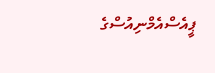ޕީއެސްއެމްނިއުސްގެ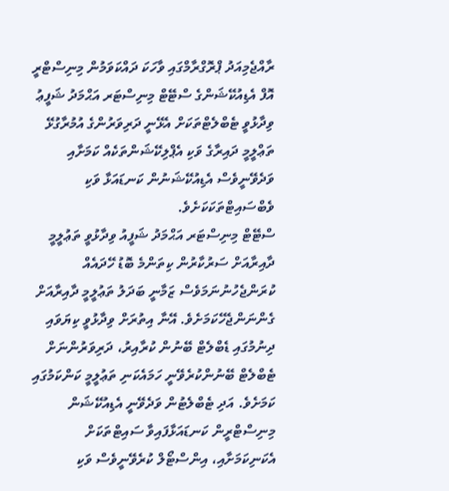ރާއްޖެމިއަދު ޕްރޮގްރާމްގައި ވާހަކަ ދައްކަވަމުން މިނިސްޓްރީ އޮފް އެޑިއުކޭޝަންގެ ސްޓޭޓް މިނިސްޓަރ އަޙްމަދު ޝަފީޢު ވިދާޅުވީ ޓެބްލެޓްތަކަށް އެޅޭނީ ދަރިވަރުންގެ އުމުރާގުޅޭ ތަޢްލީމީ ދައިރާގެ ވަކި އެޕްލިކޭޝަންތަކެއް ކަމަށާއި ވަދެވޭނީވެސް އެޑިއުކޭޝަނުން ކަނޑައަޅާ ވަކި ވެބްސައިޓްތަކަކަށެވެ.
ސްޓޭޓް މިނިސްޓަރ އަޙްމަދު ޝަފީއު ވިދާޅުވީ ތަޢުލީމީ ދާއިރާއަށް ސަރުކާރުން ކިތަންމެ ބޮޑު ހޭދައެއް ކުރަންޖެހުނުނަމަވެސް ޒަމާނީ ބަދަލު ތަޢުލީމީ ދާއިރާއަށް ގެންނަންޖެހޭކަމަށެވެ. އޭނާ އިތުރަށް ވިދާޅުވީ ކިޔަވައި ދިނުމުގައި ޑެބްލެޓް ބޭނުން ކުރާއިރު، ދަރިވަރުންނަށް ޓެބްލެޓް ބޭނުންކުރެވޭނީ ހަމައެކަނި ތަޢުލީމީ ކަންކަމުގައި ކަމަށެވެ. އަދި ޓެބްލެޓުން ވަދެވޭނީ އެޑިއުކޭޝަން މިނިސްޓްރީން ކަނޑައަޅާފައިވާ ސައިޓްތަކަށް އެކަނިކަމަށާއި، އިންސްޓޯލް ކުރެވޭނީވެސް ވަކި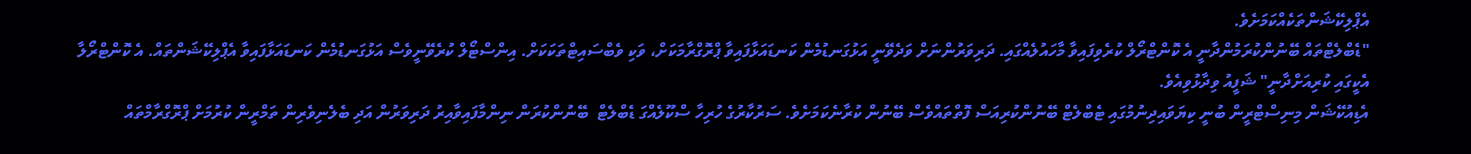އެޕްލިކޭޝަންތަކެއްކަމަށެވެ.
"ޑެބްލެޓްތައް ބޭނުންކުރަމުންދާނީ އެ ކޮންޓްރޯލް ކުރެވިފައިވާ މާހައުލެއްގައި. ދަރިވަރުންނަށް ވަދެވޭނީ އަޅުގަނޑުމެން ކަނޑައަޅާފައިވާ ޕްރޮގްރާމަކަށް، ވަކި ވެބްސައިޓްތަކަކަށް. އިންސްޓޯލް ކުރެވޭނީވެސް އަޅުގަނޑުމެން ކަނޑައަޅާފައިވާ އެޕްލިކޭޝަންތައް. އެ ކޮންޓްރޯލާ އެކީގައި ކުރިއަށްދާނީ" ޝަފީއު ވިދާޅުވިއެވެ.
އެޑިއުކޭޝަން މިނިސްޓްރީން ބުނީ ކިޔަވައިދިނުމުގައި ޓެބްލެޓް ބޭނުންކުރިއަސް ފޮތްތައްވެސް ބޭނުން ކުރާނެކަމަށެވެ. ސަރުކާރުގެ ހުރިހާ ސްކޫލެއްގަ ޑެބްލެޓް  ބޭނުންކުރަން ނިންމާފައިވާއިރު ދަރިވަރުން އަދި ބެލެނިވެރިން ތަމްރީން ކުރުމަށް ޕްރޮގްރާމްތައް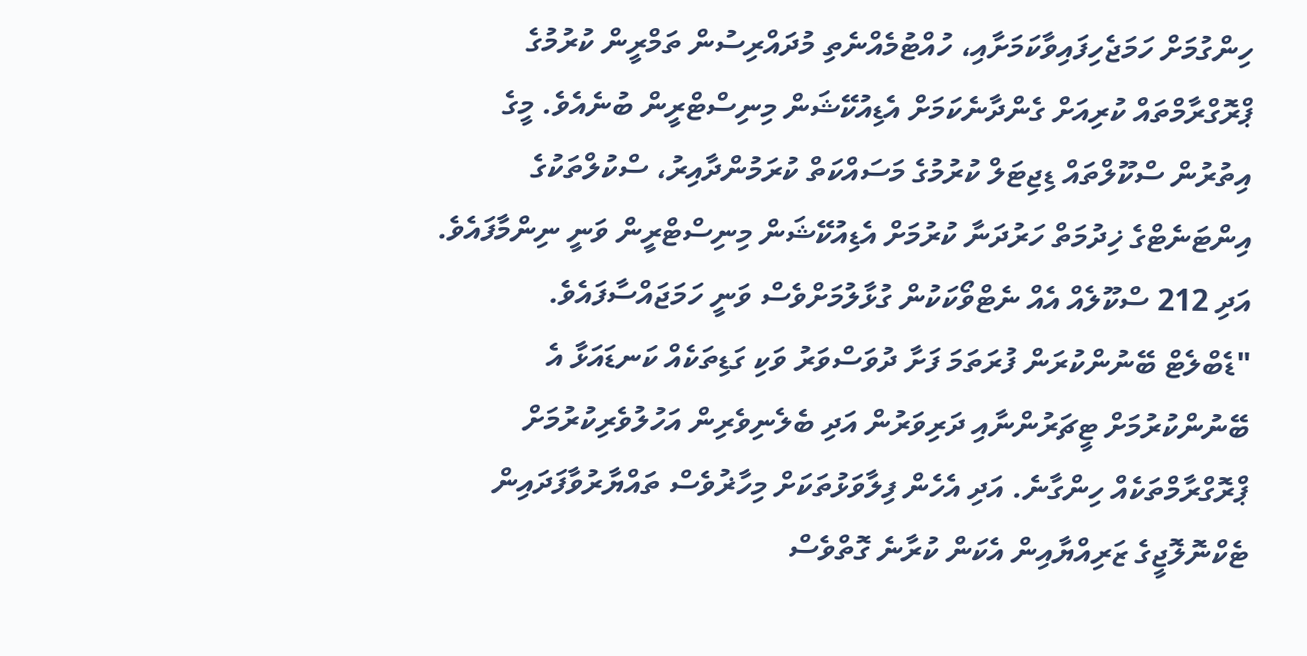ހިންގުމަށް ހަމަޖެހިފައިވާކަމަށާއި، ހުއްޓުމެއްނެތި މުދައްރިސުން ތަމްރީން ކުރުމުގެ ޕްރޮގްރާމްތައް ކުރިއަށް ގެންދާނެކަމަށް އެޑިއުކޭޝަން މިނިސްޓްރީން ބުނެއެވެ. މީގެ އިތުރުން ސްކޫލްތައް ޑިޖިޓަލް ކުރުމުގެ މަސައްކަތް ކުރަމުންދާއިރު، ސްކުލްތަކުގެ އިންޓަނެޓްގެ ޚިދުމަތް ހަރުދަނާ ކުރުމަށް އެޑިއުކޭޝަން މިނިސްޓްރީން ވަނީ ނިންމާފައެވެ. އަދި 212 ސްކޫލެއް އެއް ނެޓްވޯކަކުން ގުޅާލުމަށްވެސް ވަނީ ހަމަޖައްސާފައެވެ.
"ޑެބްލެޓް ބޭނުންކުރަން ފުރަތަމަ ފަށާ ދުވަސްވަރު ވަކި ގަޑިތަކެއް ކަނޑައަޅާ އެ ބޭނުންކުރުމަށް ޓީޗަރުންނާއި ދަރިވަރުން އަދި ބެލެނިވެރިން އަހުލުވެރިކުރުމަށް ޕްރޮގްރާމްތަކެއް ހިންގާނެ. އަދި އެހެން ފިލާވަޅުތަކަށް މިހާޜުވެސް ތައްޔާރުވާފަދައިން  ޓެކްނޮލޮޖީގެ ޒަރިއްޔާއިން އެކަން ކުރާނެ ގޮތްވެސް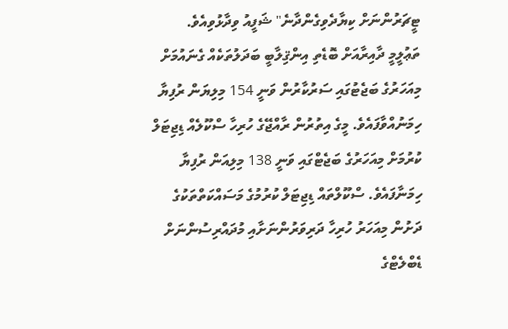ޓީޗަރުންނަށް ކިޔާދެވިގެންދާނެ" ޝަފީއު ވިދާޅުވިއެވެ.
ތަޢުލީމީ ދާއިރާއަށް ބޮޑެތި އިންޤިލާބީ ބަދަލުތަކެއް ގެނައުމަށް މިއަހަރުގެ ބަޖެޓުގައި ސަރުކާރުން ވަނީ 154 މިލިޔަން ރުފިޔާ ހިމަނުއްވާފައެވެ. މީގެ އިތުރުން ރާއްޖޭގެ ހުރިހާ ސްކޫލެއް ޑިޖިޓަލް ކުރުމަށް މިއަހަރުގެ ބަޖެޓްގައި ވަނީ 138 މިލިއަން ރުފިޔާ ހިމަނާފައެވެ. ސްކޫލްތައް ޑިޖިޓަލް ކުރުމުގެ މަސައްކަތްތަކުގެ ދަށުން މިއަހަރު ހުރިހާ ދަރިވަރުންނަށާއި މުދައްރިސުންނަށް ޑެބްލެޓްގެ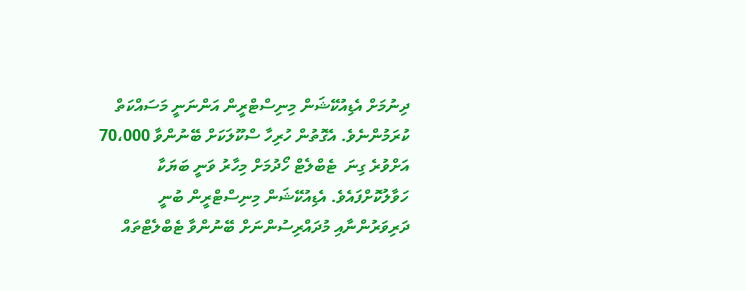ދިނުމަށް އެޑިއުކޭޝަން މިނިސްޓްރީން އަންނަނީ މަސައްކަތް ކުރަމުންނެވެ. އެގޮތުން ހުރިހާ ސްކޫލަކަށް ބޭނުންވާ 70،000 އަށްވުރެ ގިނަ  ޓެބްލެޓް ހޯދުމަށް މިހާރު ވަނީ ބަޔަކާ ހަވާލުކޮށްފައެވެ. އެޑިއުކޭޝަން މިނިސްޓްރީން ބުނީ ދަރިވަރުންނާއި މުދައްރިސުންނަށް ބޭނުންވާ ޓެބްލެޓްތައް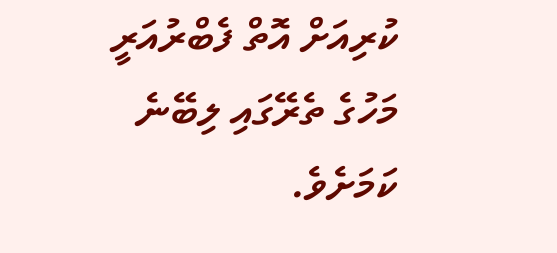ކުރިއަށް އޮތް ފެބްރުއަރީ މަހުގެ ތެރޭގައި ލިބޭނެ ކަމަށެވެ.